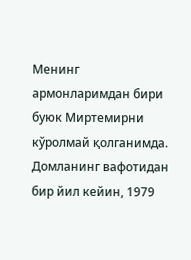Менинг армонларимдан бири буюк Миртемирни кўролмай қолганимда. Домланинг вафотидан бир йил кейин, 1979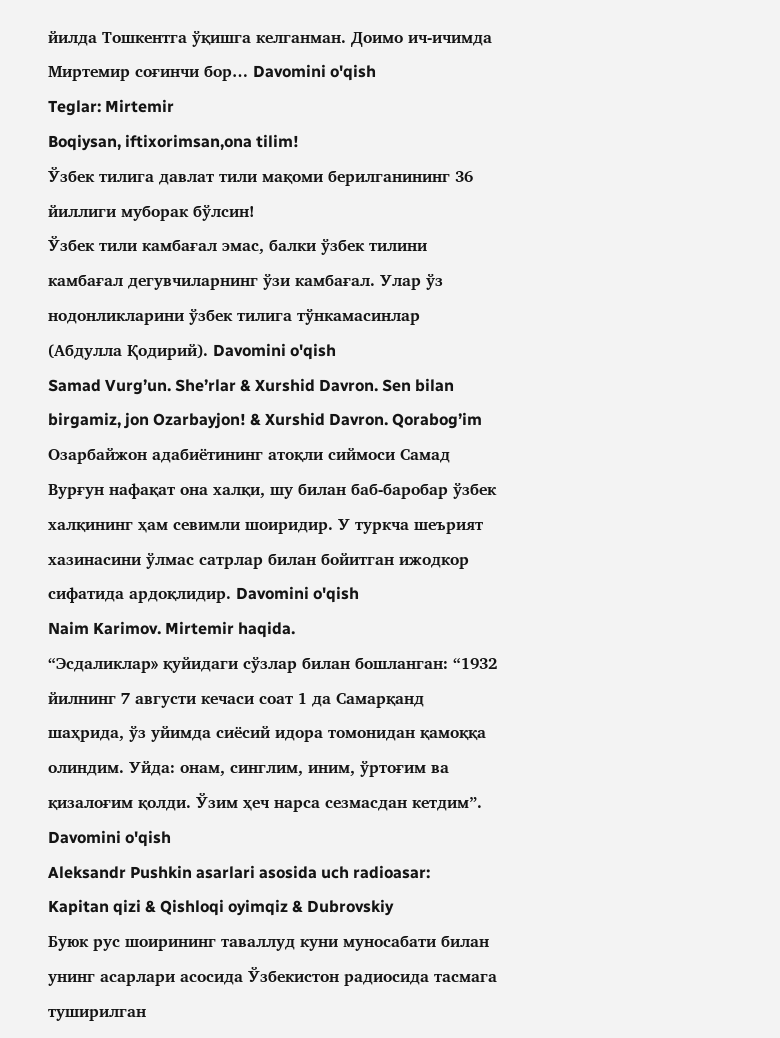йилда Тошкентга ўқишга келганман. Доимо ич-ичимда Миртемир соғинчи бор… Davomini o'qish
Teglar: Mirtemir
Boqiysan, iftixorimsan,ona tilim!
Ўзбек тилига давлат тили мақоми берилганининг 36 йиллиги муборак бўлсин!
Ўзбек тили камбағал эмас, балки ўзбек тилини камбағал дегувчиларнинг ўзи камбағал. Улар ўз нодонликларини ўзбек тилига тўнкамасинлар (Абдулла Қодирий). Davomini o'qish
Samad Vurg’un. She’rlar & Xurshid Davron. Sen bilan birgamiz, jon Ozarbayjon! & Xurshid Davron. Qorabog’im
Озарбайжон адабиётининг атоқли сиймоси Самад Вурғун нафақат она халқи, шу билан баб-баробар ўзбек халқининг ҳам севимли шоиридир. У туркча шеърият хазинасини ўлмас сатрлар билан бойитган ижодкор сифатида ардоқлидир. Davomini o'qish
Naim Karimov. Mirtemir haqida.
“Эсдаликлар» қуйидаги сўзлар билан бошланган: “1932 йилнинг 7 августи кечаси соат 1 да Самарқанд шаҳрида, ўз уйимда сиёсий идора томонидан қамоққа олиндим. Уйда: онам, синглим, иним, ўртоғим ва қизалоғим қолди. Ўзим ҳеч нарса сезмасдан кетдим”.
Davomini o'qish
Aleksandr Pushkin asarlari asosida uch radioasar: Kapitan qizi & Qishloqi oyimqiz & Dubrovskiy
Буюк рус шоирининг таваллуд куни муносабати билан унинг асарлари асосида Ўзбекистон радиосида тасмага туширилган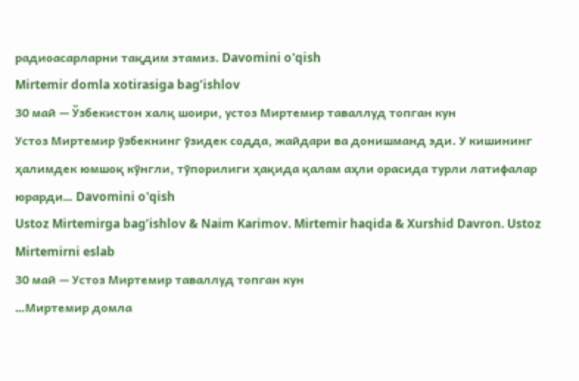радиоасарларни тақдим этамиз. Davomini o'qish
Mirtemir domla xotirasiga bag’ishlov
30 май — Ўзбекистон халқ шоири, устоз Миртемир таваллуд топган кун
Устоз Миртемир ўзбекнинг ўзидек содда, жайдари ва донишманд эди. У кишининг ҳалимдек юмшоқ кўнгли, тўпорилиги ҳақида қалам аҳли орасида турли латифалар юрарди… Davomini o'qish
Ustoz Mirtemirga bag’ishlov & Naim Karimov. Mirtemir haqida & Xurshid Davron. Ustoz Mirtemirni eslab
30 май — Устоз Миртемир таваллуд топган кун
…Миртемир домла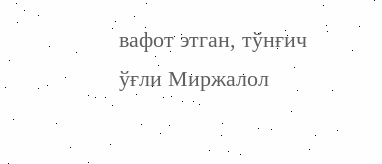вафот этган, тўнғич ўғли Миржалол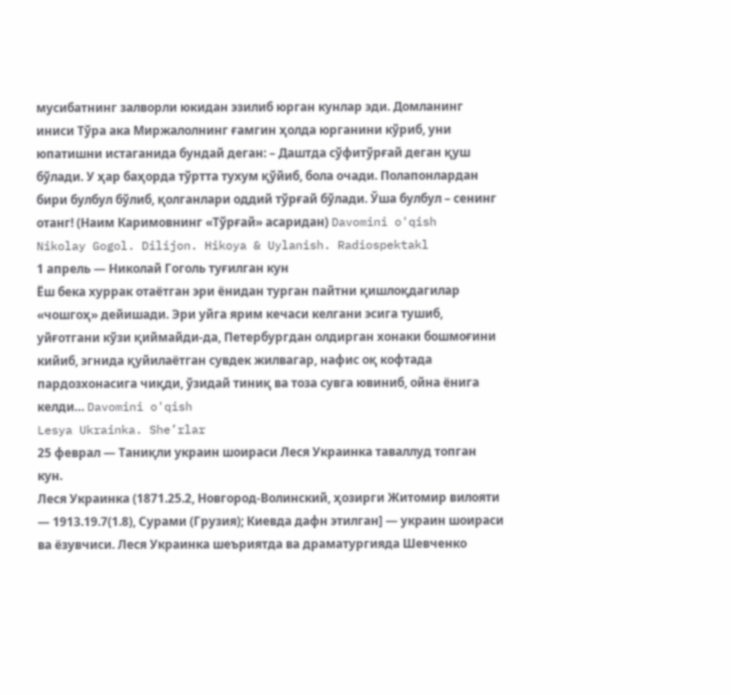мусибатнинг залворли юкидан эзилиб юрган кунлар эди. Домланинг иниси Тўра ака Миржалолнинг ғамгин ҳолда юрганини кўриб, уни юпатишни истаганида бундай деган: – Даштда сўфитўрғай деган қуш бўлади. У ҳар баҳорда тўртта тухум қўйиб, бола очади. Полапонлардан бири булбул бўлиб, қолганлари оддий тўрғай бўлади. Ўша булбул – сенинг отанг! (Наим Каримовнинг «Тўрғай» асаридан) Davomini o'qish
Nikolay Gogol. Dilijon. Hikoya & Uylanish. Radiospektakl
1 апрель — Николай Гоголь туғилган кун
Ёш бека хуррак отаётган эри ёнидан турган пайтни қишлоқдагилар «чошгоҳ» дейишади. Эри уйга ярим кечаси келгани эсига тушиб, уйғотгани кўзи қиймайди-да, Петербургдан олдирган хонаки бошмоғини кийиб, эгнида қуйилаётган сувдек жилвагар, нафис оқ кофтада пардозхонасига чиқди, ўзидай тиниқ ва тоза сувга ювиниб, ойна ёнига келди… Davomini o'qish
Lesya Ukrainka. She’rlar
25 феврал — Таниқли украин шоираси Леся Украинка таваллуд топган кун.
Леся Украинка (1871.25.2, Новгород-Волинский, ҳозирги Житомир вилояти — 1913.19.7(1.8), Сурами (Грузия); Киевда дафн этилган] — украин шоираси ва ёзувчиси. Леся Украинка шеъриятда ва драматургияда Шевченко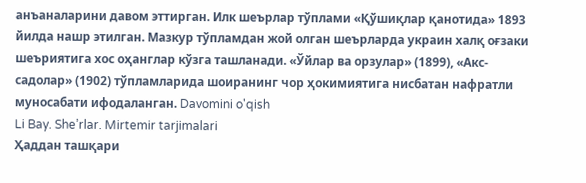анъаналарини давом эттирган. Илк шеърлар тўплами «Қўшиқлар қанотида» 1893 йилда нашр этилган. Мазкур тўпламдан жой олган шеърларда украин халқ оғзаки шеъриятига хос оҳанглар кўзга ташланади. «Ўйлар ва орзулар» (1899), «Акс-садолар» (1902) тўпламларида шоиранинг чор ҳокимиятига нисбатан нафратли муносабати ифодаланган. Davomini o'qish
Li Bay. She’rlar. Mirtemir tarjimalari
Ҳаддан ташқари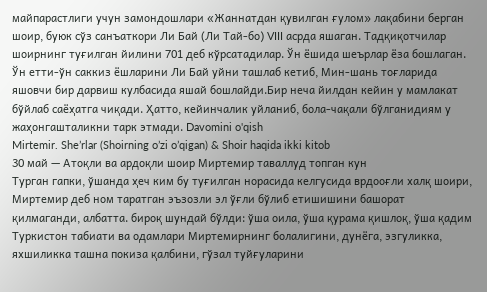майпарастлиги учун замондошлари «Жаннатдан қувилган ғулом» лақабини берган шоир, буюк сўз санъаткори Ли Бай (Ли Тай-бо) VIII асрда яшаган. Тадқиқотчилар шоирнинг туғилган йилини 701 деб кўрсатадилар. Ўн ёшида шеърлар ёза бошлаган. Ўн етти-ўн саккиз ёшларини Ли Бай уйни ташлаб кетиб, Мин-шань тоғларида яшовчи бир дарвиш кулбасида яшай бошлайди.Бир неча йилдан кейин у мамлакат бўйлаб саёҳатга чиқади. Ҳатто, кейинчалик уйланиб, бола-чақали бўлганидиям у жаҳонгашталикни тарк этмади. Davomini o'qish
Mirtemir. She’rlar (Shoirning o’zi o’qigan) & Shoir haqida ikki kitob
30 май — Атоқли ва ардоқли шоир Миртемир таваллуд топган кун
Турган гапки, ўшанда ҳеч ким бу туғилган норасида келгусида врдооғли халқ шоири, Миртемир деб ном таратган эъзозли эл ўғли бўлиб етишишини башорат қилмаганди, албатта. бироқ шундай бўлди: ўша оила, ўша қурама қишлоқ, ўша қадим Туркистон табиати ва одамлари Миртемирнинг болалигини, дунёга, эзгуликка, яхшиликка ташна покиза қалбини, гўзал туйғуларини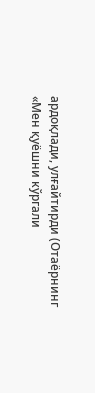ардоқлади, улғайтирди (Отаёрнинг «Мен қуёшни кўргали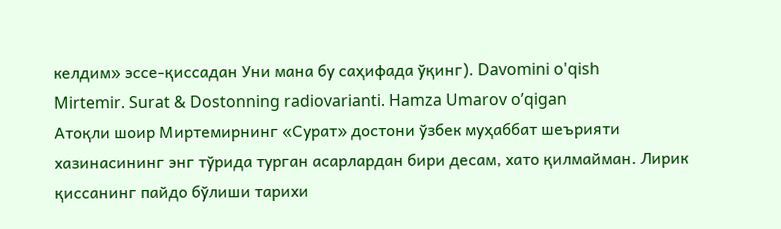келдим» эссе-қиссадан Уни мана бу саҳифада ўқинг). Davomini o'qish
Mirtemir. Surat & Dostonning radiovarianti. Hamza Umarov o’qigan
Атоқли шоир Миртемирнинг «Сурат» достони ўзбек муҳаббат шеърияти хазинасининг энг тўрида турган асарлардан бири десам, хато қилмайман. Лирик қиссанинг пайдо бўлиши тарихи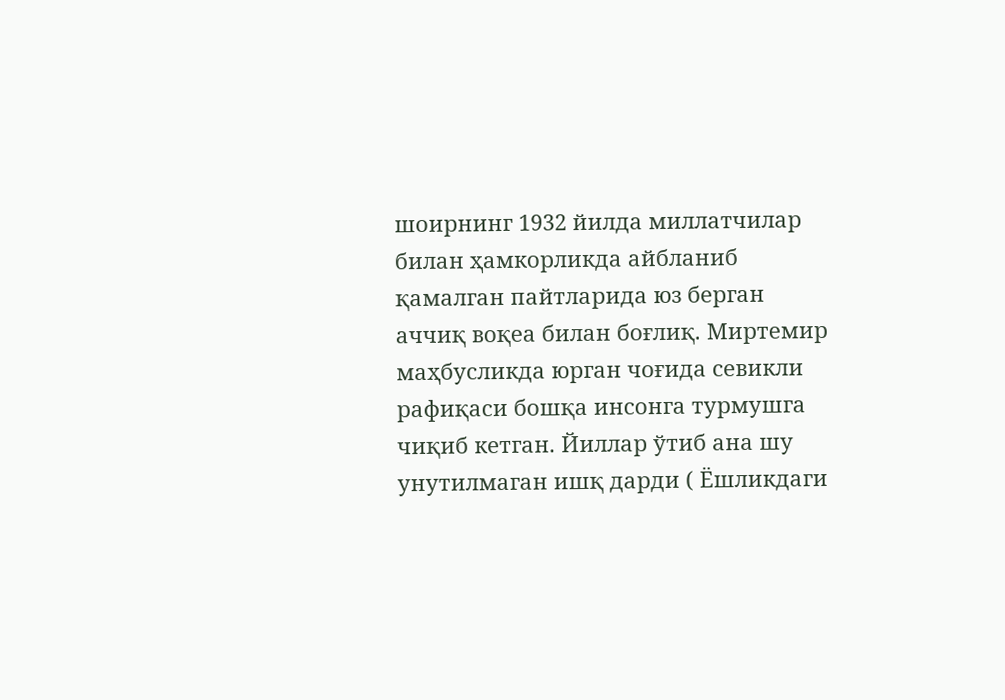шоирнинг 1932 йилда миллатчилар билан ҳамкорликда айбланиб қамалган пайтларида юз берган аччиқ воқеа билан боғлиқ. Миртемир маҳбусликда юрган чоғида севикли рафиқаси бошқа инсонга турмушга чиқиб кетган. Йиллар ўтиб ана шу унутилмаган ишқ дарди ( Ёшликдаги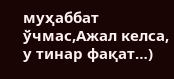муҳаббат ўчмас,Ажал келса, у тинар фақат…)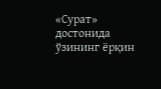«Сурат» достонида ўзининг ёрқин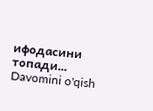ифодасини топади… Davomini o'qish